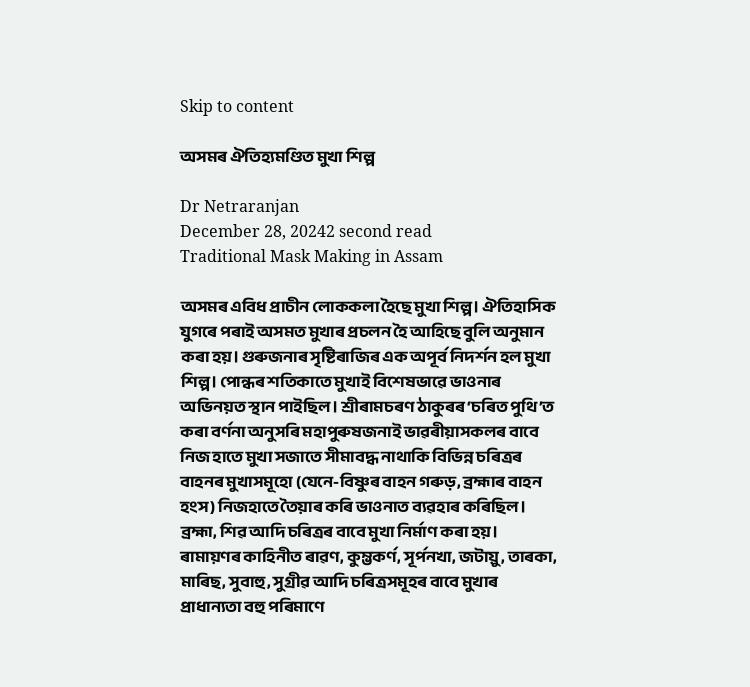Skip to content

অসমৰ ঐতিহ্যমণ্ডিত মুখা শিল্প

Dr Netraranjan
December 28, 20242 second read
Traditional Mask Making in Assam

অসমৰ এবিধ প্ৰাচীন লোককলা হৈছে মুখা শিল্প। ঐতিহাসিক যুগৰে পৰাই অসমত মুখাৰ প্ৰচলন হৈ আহিছে বুলি অনুমান কৰা হয়। গুৰুজনাৰ সৃষ্টিৰাজিৰ এক অপূৰ্ব নিদৰ্শন হল মুখা শিল্প। পোন্ধৰ শতিকাতে মুখাই বিশেষভাৱে ভাওনাৰ অভিনয়ত স্থান পাইছিল। শ্ৰীৰামচৰণ ঠাকুৰৰ ‘চৰিত পুথি’ত কৰা বৰ্ণনা অনুসৰি মহাপুৰুষজনাই ভাৱৰীয়াসকলৰ বাবে নিজ হাতে মুখা সজাতে সীমাবদ্ধ নাথাকি বিভিন্ন চৰিত্ৰৰ বাহনৰ মুখাসমূহো (যেনে-বিষ্ণুৰ বাহন গৰুড়, ব্ৰহ্মাৰ বাহন হংস) নিজহাতে তৈয়াৰ কৰি ভাওনাত ব্যৱহাৰ কৰিছিল। ব্ৰহ্মা, শিৱ আদি চৰিত্ৰৰ বাবে মুখা নিৰ্মাণ কৰা হয়। ৰামায়ণৰ কাহিনীত ৰাৱণ, কুম্ভকৰ্ণ, সূৰ্পনখা, জটায়ু, তাৰকা, মাৰিছ, সুবাহু, সুগ্ৰীৱ আদি চৰিত্ৰসমূহৰ বাবে মুখাৰ প্ৰাধান্যতা বহু পৰিমাণে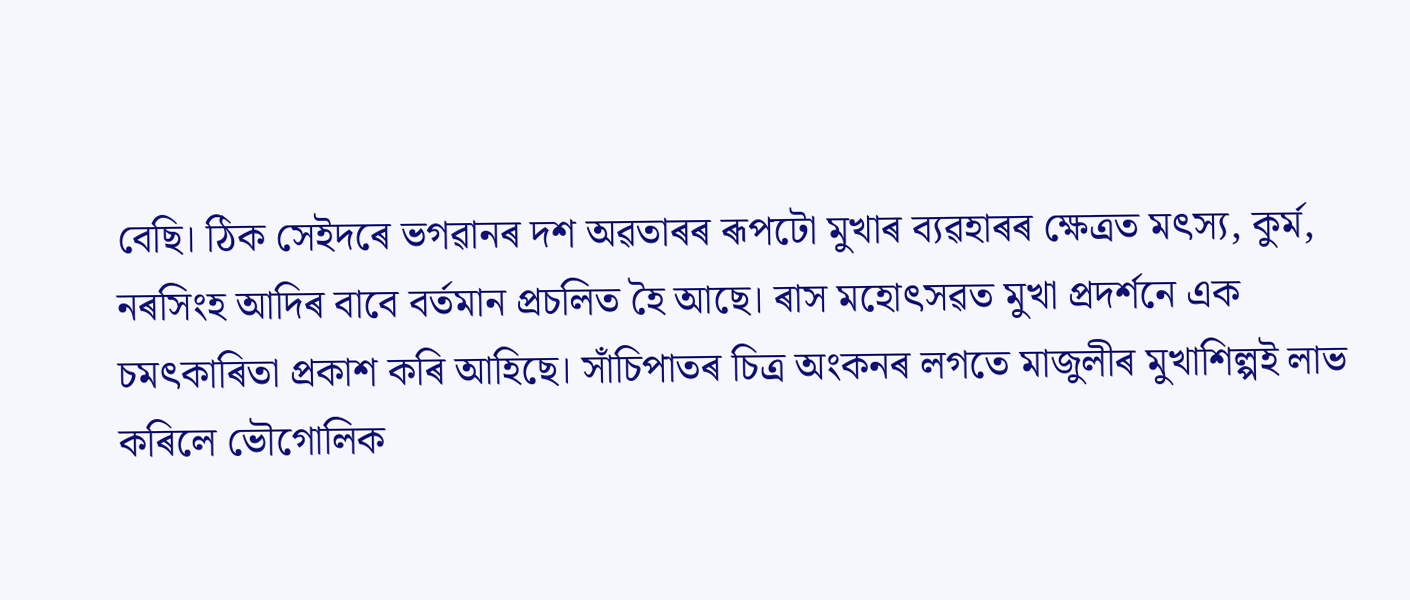বেছি। ঠিক সেইদৰে ভগৱানৰ দশ অৱতাৰৰ ৰূপটো মুখাৰ ব্যৱহাৰৰ ক্ষেত্ৰত মৎস্য, কুৰ্ম, নৰসিংহ আদিৰ বাবে বৰ্তমান প্ৰচলিত হৈ আছে। ৰাস মহোৎসৱত মুখা প্ৰদৰ্শনে এক চমৎকাৰিতা প্ৰকাশ কৰি আহিছে। সাঁচিপাতৰ চিত্ৰ অংকনৰ লগতে মাজুলীৰ মুখাশিল্পই লাভ কৰিলে ভৌগোলিক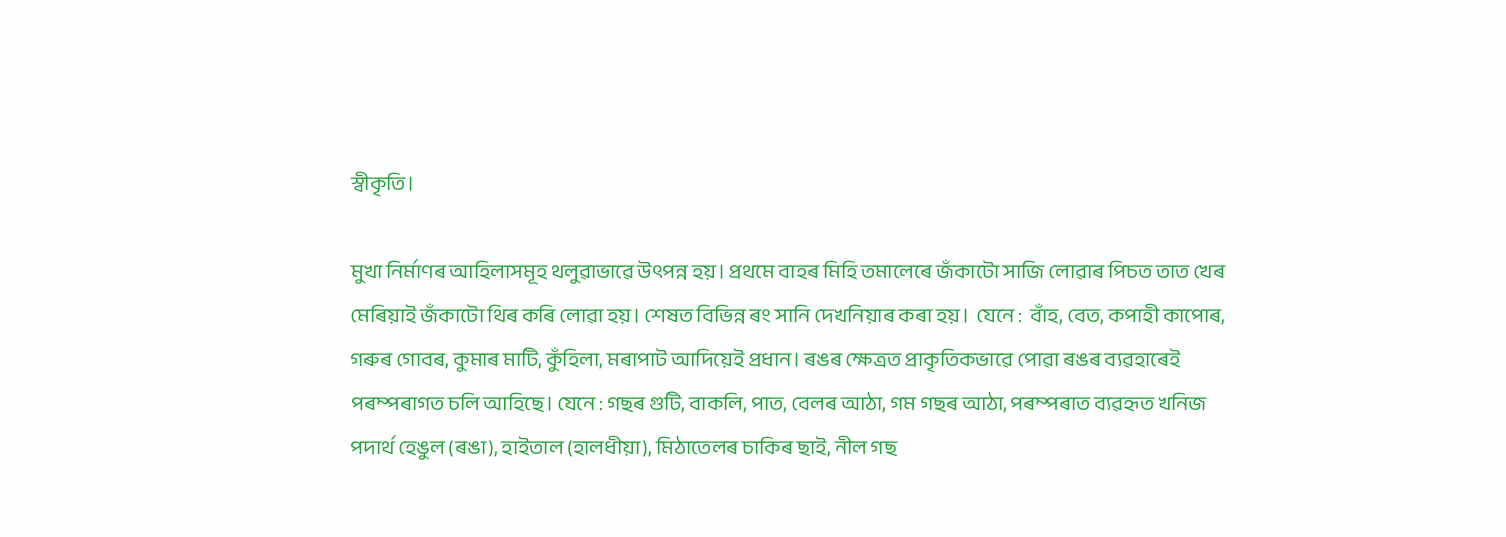স্বীকৃতি।

মুখা নিৰ্মাণৰ আহিলাসমূহ থলুৱাভাৱে উৎপন্ন হয়। প্ৰথমে বাহৰ মিহি তমালেৰে জঁকাটো সাজি লোৱাৰ পিচত তাত খেৰ মেৰিয়াই জঁকাটো থিৰ কৰি লোৱা হয়। শেষত বিভিন্ন ৰং সানি দেখনিয়াৰ কৰা হয়।  যেনে :  বাঁহ, বেত, কপাহী কাপোৰ, গৰুৰ গোবৰ, কুমাৰ মাটি, কুঁহিলা, মৰাপাট আদিয়েই প্ৰধান। ৰঙৰ ক্ষেত্ৰত প্ৰাকৃতিকভাৱে পোৱা ৰঙৰ ব্যৱহাৰেই পৰম্পৰাগত চলি আহিছে। যেনে : গছৰ গুটি, বাকলি, পাত, বেলৰ আঠা, গম গছৰ আঠা, পৰম্পৰাত ব্যৱহৃত খনিজ পদাৰ্থ হেঙুল (ৰঙা), হাইতাল (হালধীয়া), মিঠাতেলৰ চাকিৰ ছাই, নীল গছ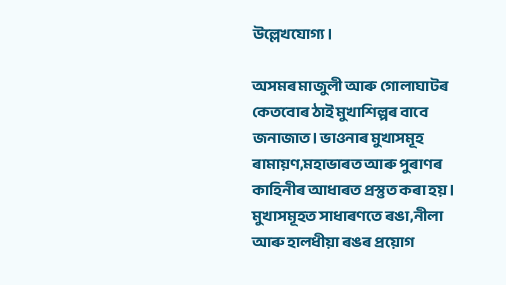উল্লেখযোগ্য।

অসমৰ মাজুলী আৰু গোলাঘাটৰ কেতবোৰ ঠাই মুখাশিল্পৰ বাবে জনাজাত। ভাওনাৰ মুখাসমূহ ৰামায়ণ,মহাভাৰত আৰু পুৰাণৰ কাহিনীৰ আধাৰত প্ৰস্তুত কৰা হয়। মুখাসমূহত সাধাৰণতে ৰঙা,নীলা আৰু হালধীয়া ৰঙৰ প্ৰয়োগ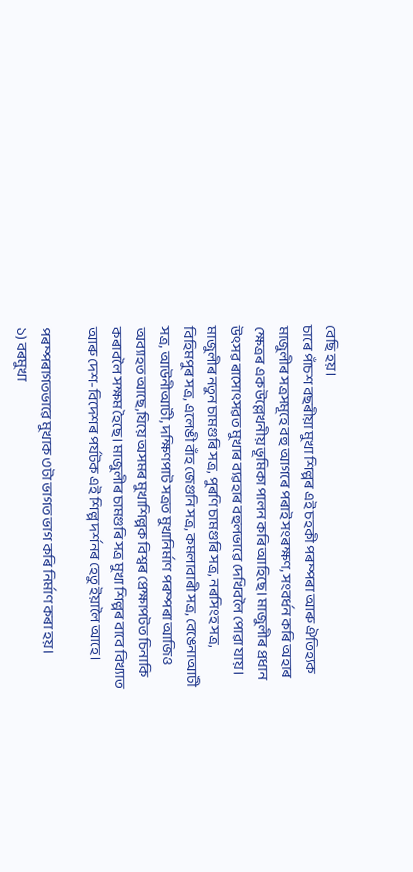বেছি হয়।
চাৰে পাঁচশ বছৰীয়া মুখা শিল্পৰ এই চহকী পৰম্পৰা আৰু ঐতিহ্যক মাজুলীৰ সত্ৰসমূহে বহু আগৰে পৰাই সংৰক্ষণ, সংবৰ্ধন কৰি অহাৰ ক্ষেত্ৰৰ এক উল্লেখনীয় ভূমিকা পালন কৰি আহিছে। মাজুলীৰ প্ৰধান উৎসৱ ৰাসোৎসৱত মুখাৰ ব্যৱহাৰ বহুলভাৱে দেখিবলৈ পোৱা যায়। মাজুলীৰ নতুন চামগুৰি সত্ৰ, পুৰণি চামগুৰি সত্ৰ, নৰসিংহ সত্ৰ, বিহিমপুৰ সত্ৰ, এলেঙী বাঁহ জেগুনি সত্ৰ, কমলাবাৰী সত্ৰ, বেঙেনাআটী সত্ৰ, আউনীআটী, দক্ষিণপাট সত্ৰত মুখানিৰ্মাণ পৰম্পৰা আজিও অব্যাহত আছে,যিয়ে অসমৰ মুখাশিল্পক বিশ্বৰ প্ৰেক্ষাপটত চিনাকি কৰাবলৈ সক্ষম হৈছে। মাজুলীৰ চামগুৰি সত্ৰ মুখা শিল্পৰ বাবে বিখ্যাত আৰু দেশ-বিদেশৰ পৰ্যটক এই শিল্প দৰ্শনৰ হেতু ইয়ালৈ আহে।

পৰম্পৰাগতভাৱে মুখাক ৩টা ভাগত ভাগ কৰি নিৰ্মাণ কৰা হয়।
১) বৰমুখা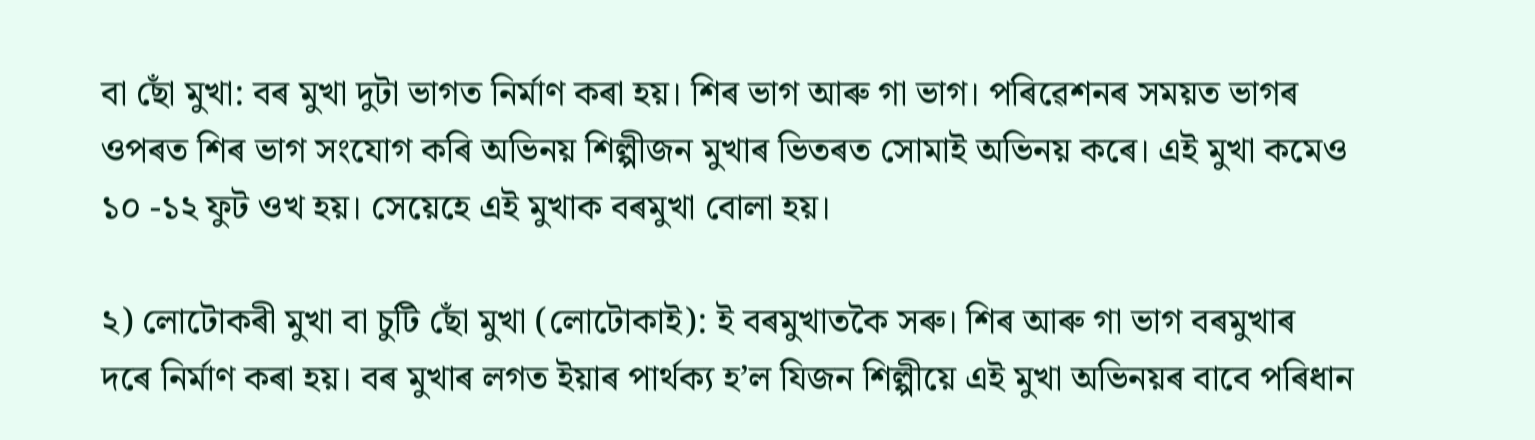বা ছোঁ মুখা: বৰ মুখা দুটা ভাগত নিৰ্মাণ কৰা হয়। শিৰ ভাগ আৰু গা ভাগ। পৰিৱেশনৰ সময়ত ভাগৰ ওপৰত শিৰ ভাগ সংযোগ কৰি অভিনয় শিল্পীজন মুখাৰ ভিতৰত সোমাই অভিনয় কৰে। এই মুখা কমেও ১০ -১২ ফুট ওখ হয়। সেয়েহে এই মুখাক বৰমুখা বোলা হয়।

২) লোটোকৰী মুখা বা চুটি ছোঁ মুখা (লোটোকাই): ই বৰমুখাতকৈ সৰু। শিৰ আৰু গা ভাগ বৰমুখাৰ দৰে নিৰ্মাণ কৰা হয়। বৰ মুখাৰ লগত ইয়াৰ পাৰ্থক্য হ’ল যিজন শিল্পীয়ে এই মুখা অভিনয়ৰ বাবে পৰিধান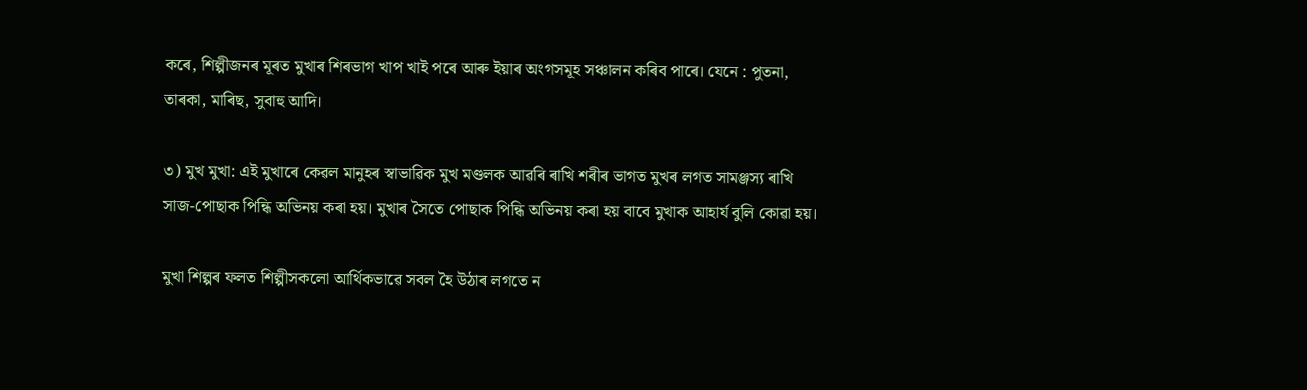কৰে, শিল্পীজনৰ মূৰত মুখাৰ শিৰভাগ খাপ খাই পৰে আৰু ইয়াৰ অংগসমূহ সঞ্চালন কৰিব পাৰে। যেনে : পুতনা, তাৰকা, মাৰিছ, সুবাহু আদি।

৩) মুখ মুখা: এই মুখাৰে কেৱল মানুহৰ স্বাভাৱিক মুখ মণ্ডলক আৱৰি ৰাখি শৰীৰ ভাগত মুখৰ লগত সামঞ্জস্য ৰাখি সাজ-পোছাক পিন্ধি অভিনয় কৰা হয়। মুখাৰ সৈতে পোছাক পিন্ধি অভিনয় কৰা হয় বাবে মুখাক আহাৰ্য বুলি কোৱা হয়।

মুখা শিল্পৰ ফলত শিল্পীসকলো আৰ্থিকভাৱে সবল হৈ উঠাৰ লগতে ন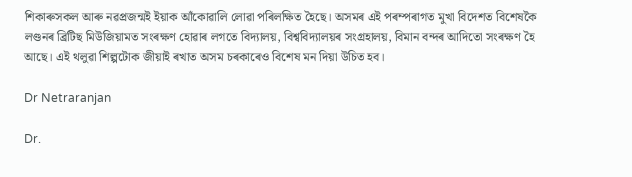শিকাৰুসকল আৰু নৱপ্ৰজন্মই ইয়াক আঁকোৱালি লোৱা পৰিলক্ষিত হৈছে। অসমৰ এই পৰম্পৰাগত মুখা বিদেশত বিশেষকৈ লণ্ডনৰ ব্ৰিটিছ মিউজিয়ামত সংৰক্ষণ হোৱাৰ লগতে বিদ্যালয়, বিশ্ববিদ্যালয়ৰ সংগ্ৰহালয়, বিমান বন্দৰ আদিতো সংৰক্ষণ হৈ আছে। এই থলুৱা শিল্পটোক জীয়াই ৰখাত অসম চৰকাৰেও বিশেষ মন দিয়া উচিত হব।

Dr Netraranjan

Dr.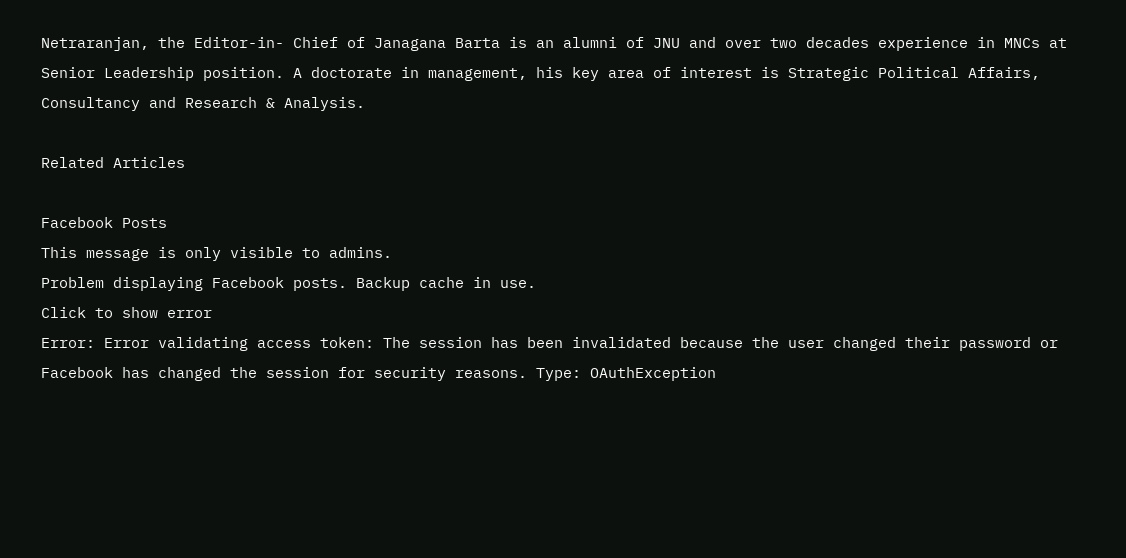Netraranjan, the Editor-in- Chief of Janagana Barta is an alumni of JNU and over two decades experience in MNCs at Senior Leadership position. A doctorate in management, his key area of interest is Strategic Political Affairs, Consultancy and Research & Analysis.

Related Articles

Facebook Posts
This message is only visible to admins.
Problem displaying Facebook posts. Backup cache in use.
Click to show error
Error: Error validating access token: The session has been invalidated because the user changed their password or Facebook has changed the session for security reasons. Type: OAuthException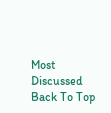Most Discussed
Back To Top